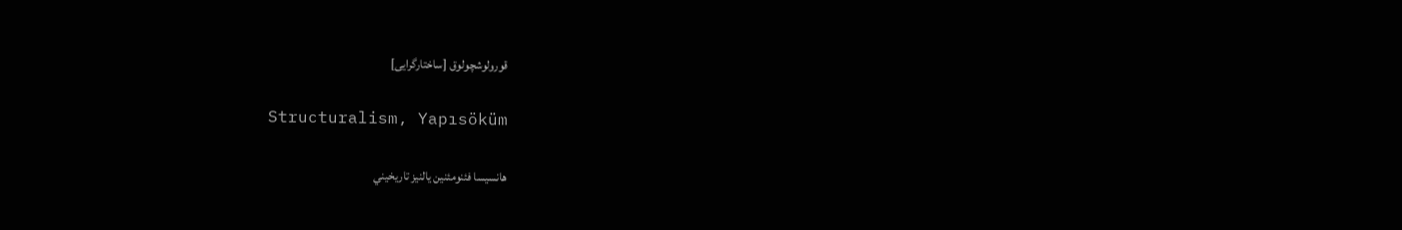قورولوشچولوق [ساختارگرایی]

Structuralism, Yapısöküm

هانسیسا فئنومئنين يالنيز تاريخيني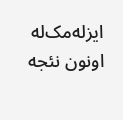ايزله‌مک‌‌له اونون نئجه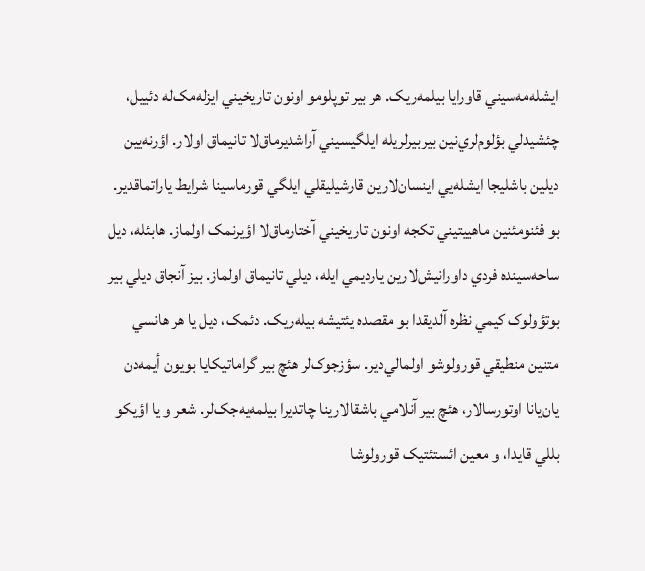ايشله‌‌مه‌‌سيني قاورايا بيلمه‌‌ريک. هر بير توپلومو اونون تاريخيني ايزله‌‌مک‌‌له دئييل، چئشيدلي بؤلوم‌‌لري‌‌نين بيربيرلريله ايلگيسيني آراشديرماق‌‌لا تانيماق اولار. اؤرنه‌‌يين ديلين باشليجا ايشله‌‌يي اينسان‌‌لارين قارشيليقلي ايلگي قورماسينا شرايط ياراتماقدير. بو فئنومئنين ماهييتيني تکجه اونون تاريخيني آختارماق‌لا اؤيرنمک اولماز. هابئله، ديل ساحه‌‌سينده فردي داورانيش‌‌لارين يارديمي ايله، ديلي تانيماق اولماز. بيز آنجاق ديلي بير بوتؤولوک کيمي نظره آلديقدا بو مقصده يئتيشه بيله‌‌ريک. دئمک، ديل يا هر هانسي متنين منطيقي قورولوشو اولمالي‌‌دير. سؤزجوک‌لر هئچ بير گراماتيکايا بويون أيمه‌دن يان‌‌يانا اوتورسالار، هئچ بير آنلامي باشقالارينا چاتديرا بيلمه‌‌يه‌‌جک‌لر. شعر و يا اؤيکو بللي قايدا، و معين ائستئتيک قورولوشا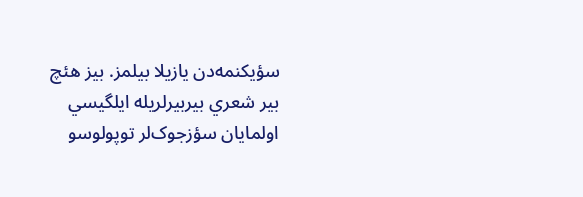سؤيکنمه‌دن يازيلا بيلمز. بيز هئچ بير شعري بيربيرلريله ايلگيسي اولمايان سؤزجوک‌لر توپولوسو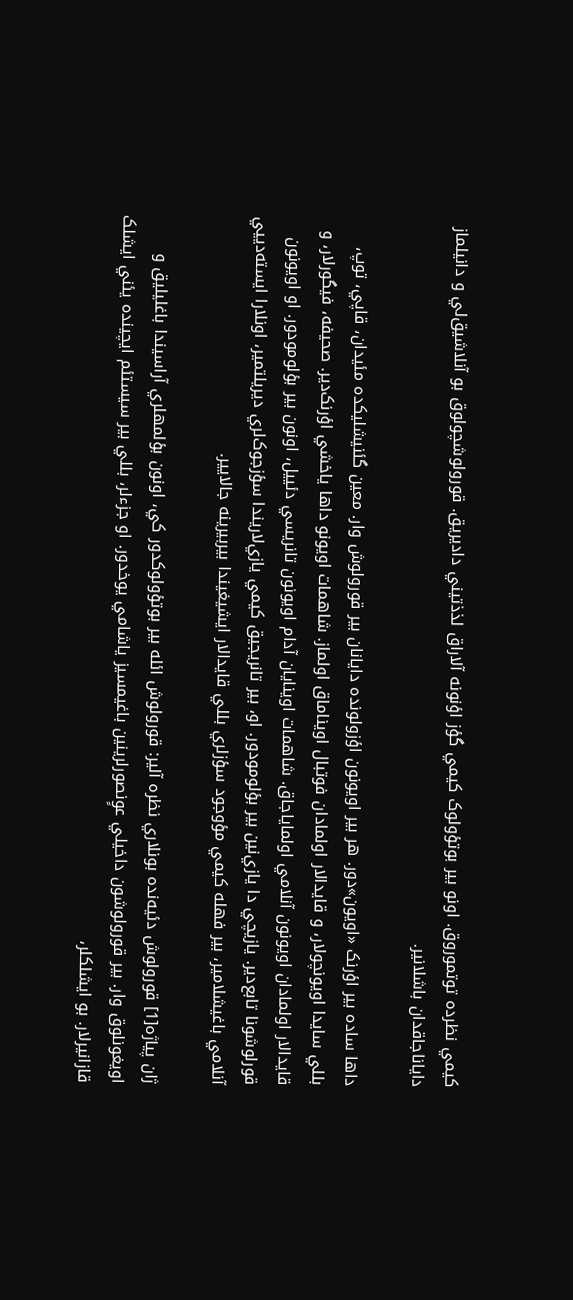کيمي نظرده توتموروق. اونو بير بوتؤولوک کيمي گؤز اؤنونه آلاراق لذذتيني داديريق. قورولوشچولوق بو آنلاشيق‌‌لي و دانيلماز داياناجاقدان باشلانير.

داها ساده بير اؤرنک «اويون»دور. هر بير اويونون اؤزولونده دايانان بير قورولوش وار. معين گئنيشليکده مئيدان، قاپي، توپ، بللي سايدا اويونچولار، و قايدالار اولمادان فوتبال اويناماق اولماز. شاهمات اويونو داها ياخشي اؤرنک‌دير. صحيفه، فيگورلار، و قايدالار اولمادان اويونون آنلامي اولماياجاق. شاهمات اوينايان آدام اويونون تانريسي دئييل، اونون بير بؤلومودور. او اویونون قورلوشونا تابع‌دیر. يازيچي دا يازي‌‌نين بير بؤلومودور. او، بير تانريجيق کيمي يازي‌‌لاريندا سؤزجوک‌‌لري ديريلتمير، اونلارا ايسته‌‌دييي آنلامي باغيشلامير، بير فهله کيمي مؤوجود سؤزلري بللي قايدالار ايشيغيندا بيربيرينه جالايير.

ژان پياژه[1] قورولوش دئيه‌نده بونلاري نظره آلير: قورولوش ائله بير بوتؤولوکدور کي، اونون بؤلمهلري آراسيندا باغليليق و اويغونلوق وار. بير قورولوشون داخيلي عوٍنصورلرينين باغيمسيز ياشامي يوخدور. او جزءلر، بللي بير سيستئم ايچينده يئني ايشلک قازانيرلار. بو ايشلکلر،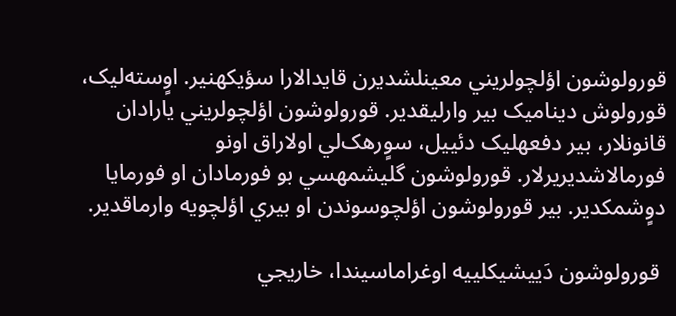قورولوشون اؤلچولريني معينلشديرن قايدالارا سؤيکهنير. اوٍسته‌ليک، قورولوش ديناميک بير وارليقدير. قورولوشون اؤلچولريني يارادان قانونلار، بير دفعهليک دئييل، سوٍرهک‌لي اولاراق اونو فورمالاشديريرلار. قورولوشون گليشمهسي بو فورمادان او فورمايا دوٍشمکدير. بير قورولوشون اؤلچوسوندن او بيري اؤلچويه وارماقدير.

 قورولوشون دَييشيکلييه اوغراماسيندا، خاريجي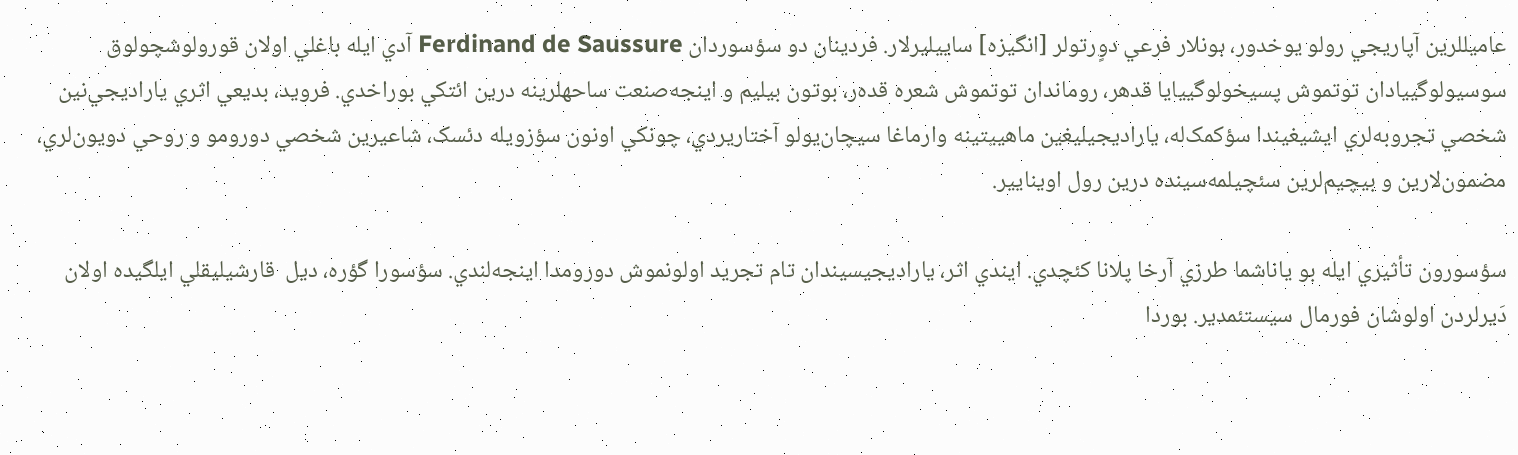عاميللرين آپاريجي رولو يوخدور، بونلار فرعي دوٍرتولر [انگيزه] ساييليرلار. فردينان دو سؤسوردان Ferdinand de Saussure آدي ايله باغلي اولان قورولوشچولوق سوسيولوگييادان توتموش پسيخولوگييايا قدهر، روماندان توتموش شعره قده‌ر، بوتون بيليم و اينجه‌صنعت ساحهلرينه درين ائتکي بوراخدي. فرويد، بديعي اثري ياراديجي‌نين شخصي تجروبه‌لري ايشيغيندا سؤکمک‌له، ياراديجيليغين ماهييتينه وارماغا سيچان‌يولو آختاريردي، چونکي اونون سؤزويله دئسک، شاعيرين شخصي دورومو و روحي دويون‌لري، مضمون‌لارين و بيچيم‌لرين سئچيلمه‌سينده درين رول اوينايير.

سؤسورون تأثيري ايله بو ياناشما طرزي آرخا پلانا کئچدي. ايندي اثر، ياراديجيسيندان تام تجريد اولونموش دورومدا اينجه‌لندي. سؤسورا گؤره، ديل  قارشيليقلي ايلگيده اولان دَيرلردن اولوشان فورمال سيستئمدير. بوردا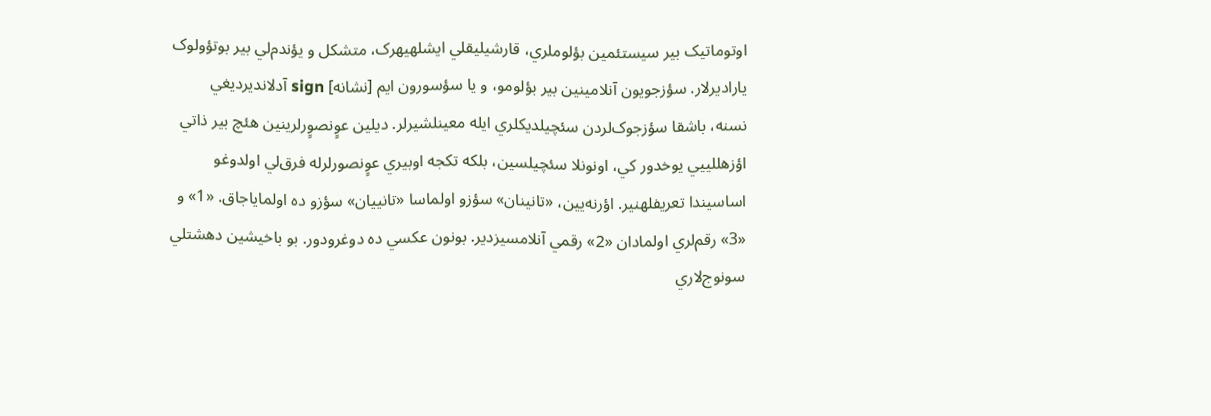اوتوماتيک بير سيستئمين بؤلوملري، قارشيليقلي ايشلهيهرک، متشکل و يؤندم‌لي بير بوتؤولوک ياراديرلار. سؤزجويون آنلامينين بير بؤلومو، و يا سؤسورون ايم [نشانه] sign آدلانديرديغي نسنه، باشقا سؤزجوک‌لردن سئچيلديکلري ايله معينلشيرلر. ديلين عوٍنصوٍرلرينين هئچ بير ذاتي اؤزهللييي يوخدور کي، اونونلا سئچيلسين، بلکه تکجه اوبيري عوٍنصورلرله فرق‌لي اولدوغو اساسيندا تعريفلهنير. اؤرنه‌يين، «تانينان» سؤزو اولماسا «تانييان» سؤزو ده اولماياجاق. «1» و «3» رقم‌لري اولمادان «2» رقمي آنلامسيزدير. بونون عکسي ده دوغرودور. بو باخيشين دهشتلي سونوج‌لاري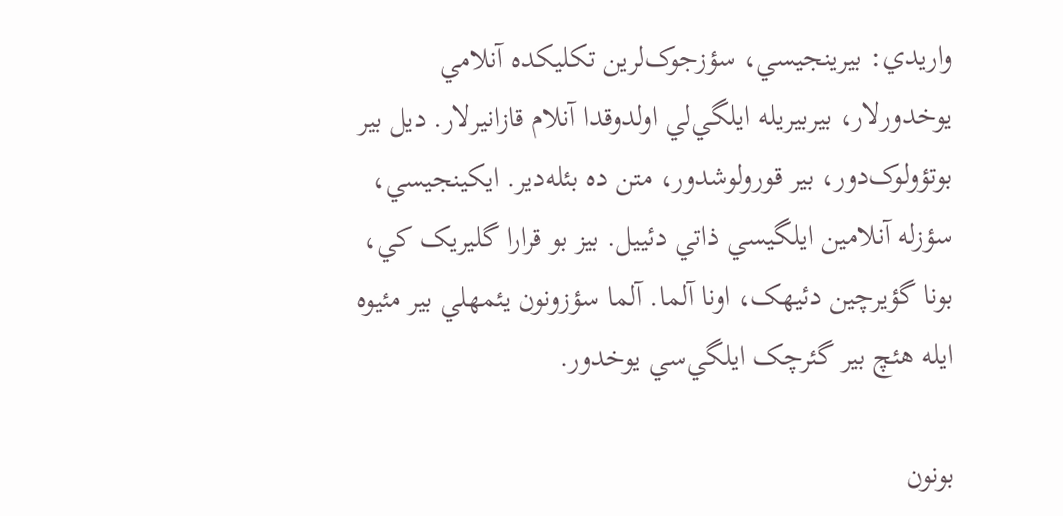واريدي: بيرينجيسي، سؤزجوک‌لرين تکليکده آنلامي يوخدورلار، بيربيريله ايلگي‌لي اولدوقدا آنلام قازانيرلار. ديل بير بوتؤولوک‌دور، بير قورولوشدور، متن ده بئله‌دير. ايکينجيسي، سؤزله آنلامين ايلگيسي ذاتي دئييل. بيز بو قرارا گليريک کي، بونا گؤيرچين دئيهک، اونا آلما. آلما سؤزونون يئمهلي بير مئيوه ايله هئچ بير گئرچک ايلگي‌سي يوخدور.

بونون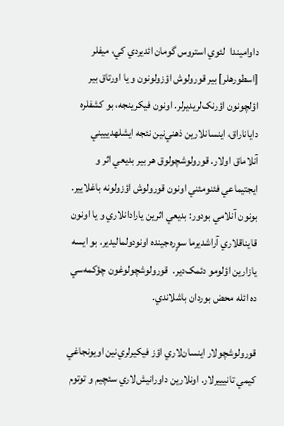داواميندا  لئوي استروس گومان ائديردي کي، ميفلر [اسطورهلر] بير قورولوش اؤزولونون و يا اورتاق بير اؤلچونون اؤرنک‌لريديرلر. اونون فيکرينجه، بو کشفلره داياناراق، اينسانلارين ذهني‌نين نئجه ايشلهديييني آنلاماق اولار. قورولوشچولوق هر بير بديعي اثر و ايجتيماعي فئنومئني اونون قورولوش اؤزولونه باغلايير. بونون آنلامي بودور: بديعي اثرين يارادانلاري و يا اونون قايناقلاري آراشديرما سوٍره‌‌‌‌‌‌‌جينده اونودولماليدير. بو ايسه يازارين اؤلومو دئمک‌دير.  قورولوشچولوغون چؤکمه‌سي ده ائله محض بوردان باشلاندي.

قورولوشچولار اينسان‌لاري اؤز فيکيرلري‌نين اويونجاغي‌ کيمي تانيييرلار. اونلارين داورانيش‌لاري سئچيم و توتوم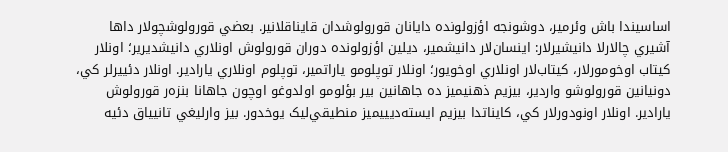اساسيندا باش وئرمير، دوشونجه اؤزولونده دايانان قورولوشدان قايناقلانير. بعضي قورولوشچولار داها آشيري چالارلا دانيشيرلار: اينسان‌لار دانيشمير، ديلين اؤزولونده دوران قورولوش اونلاري دانيشديرير؛ اونلار کيتاب اوخومورلار، کيتاب‌لار اونلاري اوخويور؛ اونلار توپلومو ياراتمير، توپلوم اونلاري يارادير. اونلار دئييرلر کي، دونيانين قورولوشو واردير، بيزيم ذهنيميز ده جاهانين بير بؤلومو اولدوغو اوچون جاهانا بنزه‌ر قورولوش يارادير. اونلار اونودورلار کي، کايناتدا بيزيم ايسته‌ديييميز منطيقي‌ليک يوخدور. بيز وارليغي تانيياق دئيه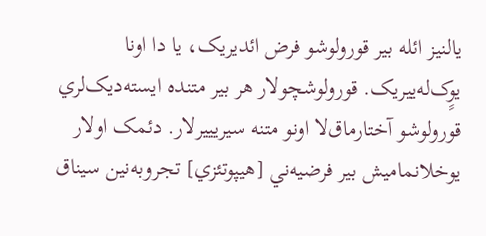يالنيز ائله بير قورولوشو فرض ائديريک، يا دا اونا يوٍک‌له‌ييريک. قورولوشچولار هر بير متنده ايسته‌ديک‌لري قورولوشو آختارماق‌لا اونو متنه سيريييرلار. دئمک اولار يوخلانماميش بير فرضيه‌ني [هيپوتئزي] تجروبه‌نين سيناق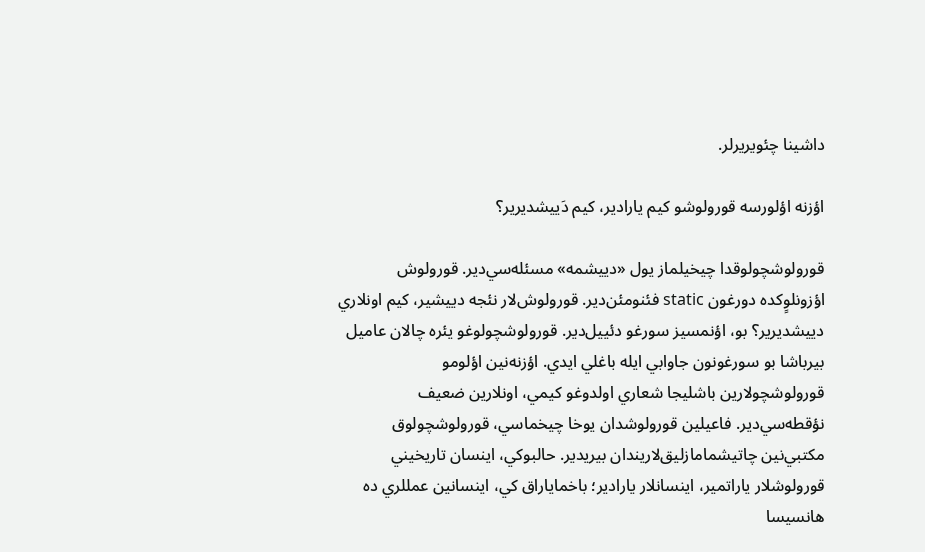داشينا چئويريرلر.

اؤزنه اؤلورسه قورولوشو کيم يارادير، کيم دَييشديرير؟

قورولوشچولوقدا چيخيلماز يول «دييشمه» مسئله‌سي‌دير. قورولوش اؤزونلوٍکده دورغون static فئنومئن‌دير. قورولوش‌لار نئجه دييشير، کيم اونلاري دييشديرير؟ بو، اؤنمسيز سورغو دئييل‌دير. قورولوشچولوغو يئره چالان عاميل بيرباشا بو سورغونون جاوابي ايله باغلي ايدي. اؤزنه‌نين اؤلومو قورولوشچولارين باشليجا شعاري اولدوغو کيمي، اونلارين ضعيف نؤقطه‌سي‌دير. فاعيلين قورولوشدان يوخا چيخماسي، قورولوشچولوق مکتبي‌نين چاتيشمامازليق‌لاريندان بيريدير. حالبوکي، اينسان تاريخيني قورولوشلار ياراتمير، اينسانلار يارادير؛ باخماياراق کي، اينسانين عمللري ده هانسيسا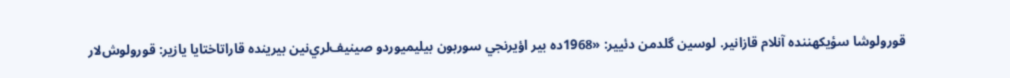قورولوشا سؤيکهننده آنلام قازانير. لوسين گلدمن دئيير: «1968ده بير اؤيرنجي سوربون بيليميوردو صينيف‌لري‌نين بيرينده قاراتاختايا يازير: قورولوش‌لار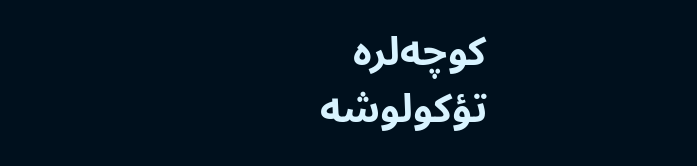کوچه‌لره تؤکولوشه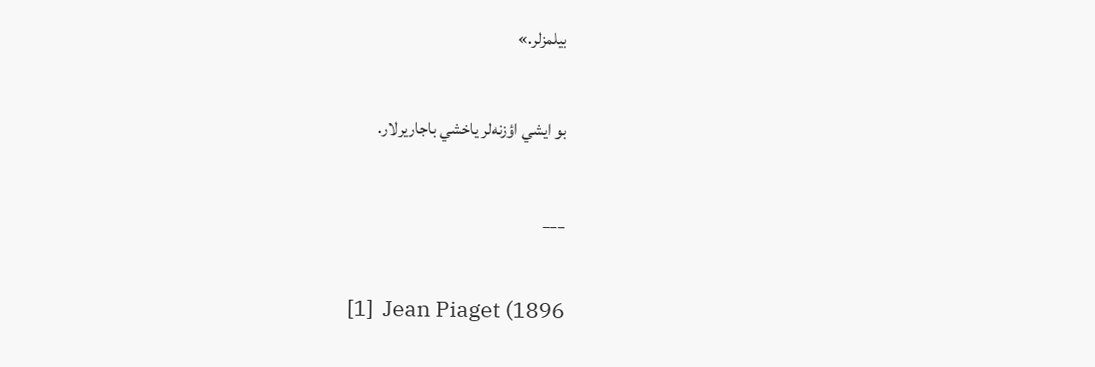بيلمزلر.»

بو ايشي اؤزنه‌لر ياخشي باجاريرلار.

___

[1]  Jean Piaget (1896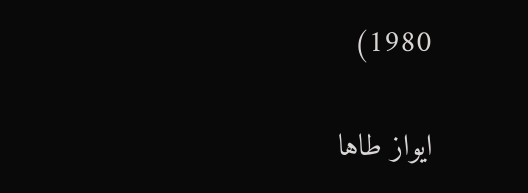1980)

ایواز طاها